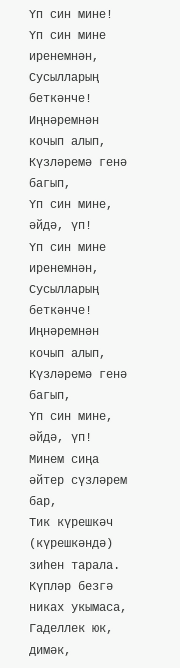Үп син мине!
Үп син мине иренемнән,
Сусылларың беткәнче!
Иңнәремнән кочып алып,
Күзләремә генә багып,
Үп син мине, әйдә, үп!
Үп син мине иренемнән,
Сусылларың беткәнче!
Иңнәремнән кочып алып,
Күзләремә генә багып,
Үп син мине, әйдә, үп!
Минем сиңа әйтер сүзләрем бар,
Тик күрешкәч (күрешкәндә) зиһен тарала.
Күпләр безгә никах укымаса,
Гаделлек юк, димәк,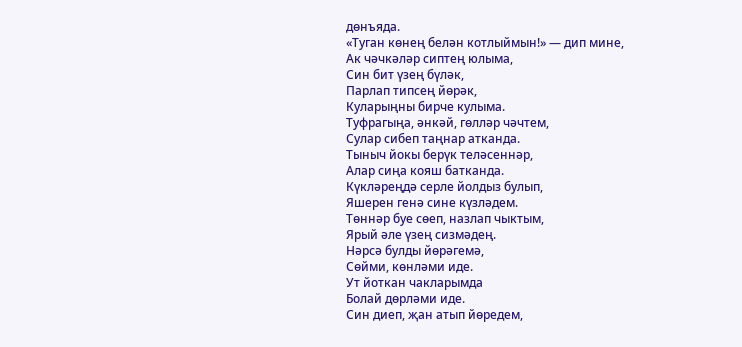дөнъяда.
«Туган көнең белән котлыймын!» — дип мине,
Ак чәчкәләр сиптең юлыма,
Син бит үзең бүләк,
Парлап типсең йөрәк,
Куларыңны бирче кулыма.
Туфрагыңа, әнкәй, гөлләр чәчтем,
Сулар сибеп таңнар атканда.
Тыныч йокы берүк теләсеннәр,
Алар сиңа кояш батканда.
Күкләреңдә серле йолдыз булып,
Яшерен генә сине күзләдем.
Төннәр буе сөеп, назлап чыктым,
Ярый әле үзең сизмәдең.
Нәрсә булды йөрәгемә,
Сөйми, көнләми иде.
Ут йоткан чакларымда
Болай дөрләми иде.
Син диеп, җан атып йөредем,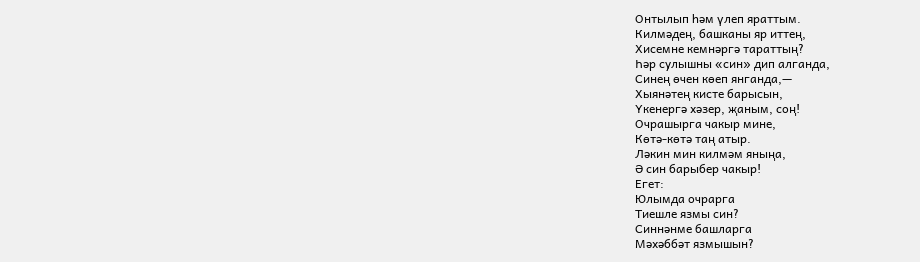Онтылып һәм үлеп яраттым.
Килмәдең, башканы яр иттең,
Хисемне кемнәргә тараттың?
Һәр сулышны «син» дип алганда,
Синең өчен көеп янганда,—
Хыянәтең кисте барысын,
Үкенергә хәзер, җаным, соң!
Очрашырга чакыр мине,
Көтә-көтә таң атыр.
Ләкин мин килмәм яныңа,
Ә син барыбер чакыр!
Егет:
Юлымда очрарга
Тиешле язмы син?
Синнәнме башларга
Мәхәббәт язмышын?